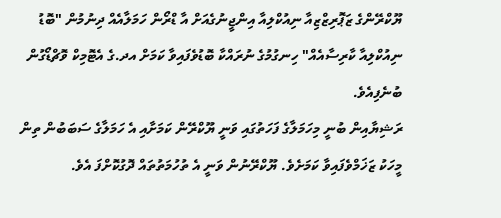ޔޫކްރޭންގެ ޒަޕޮރިޒްޒިއާ ނިއުކްލިއާ އިންޖީނުގެއަށް އާ ޑްރޯން ހަމަލާއެއް ދިނުމުން "ބޮޑު ނިއުކްލިއާ ކާރިސާއެއް" ހިނގުމުގެ ނުރައްކާ ބޮޑުވެފައިވާ ކަމަށް އދ.ގެ އެޓޮމިކް ވޮޗްޑޯގުން ބުނެފިއެވެ.
ރަޝިޔާއިން ބުނީ މިހަމަލާގެ ފަހަތުގައި ވަނީ ޔޫކްރޭން ކަމަށާއި އެ ހަމަލާގެ ސަބަބުން ތިން މީހަކު ޒަޚަމްވެފައިވާ ކަމަށެވެ. ޔޫކްރޭނުން ވަނީ އެ ތުހުމަތުތައް ދޮގުކޮށްފަ އެވެ.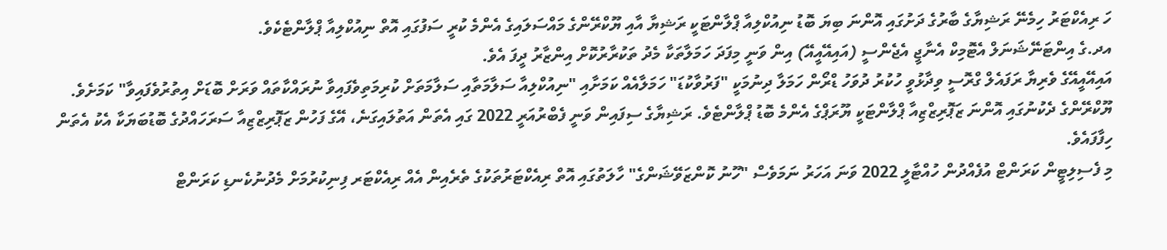ހަ ރިއެކްޓަރު ހިމެނޭ ރަޝިޔާގެ ބާރުގެ ދަށުގައި އޮންނަ ބިޔަ ބޮޑު ނިއުކްލިއާ ޕްލާންޓަކީ ރަޝިޔާ އާއި ޔޫކްރޭންގެ މައްސަލައިގެ އެންމެ ކުރީ ސަފުގައި އޮތް ނިއުކްލިއާ ޕްލާންޓެކެވެ.
އދ.ގެ އިންޓަނޭޝަނަލް އެޓޮމިކް އެނާޖީ އެޖެންސީ (އައިއޭއީއޭ) އިން ވަނީ މިފަދަ ހަމަލާތަކާ މެދު ތަކުރާރުކޮށް އިންޒާރު ދީފަ އެވެ.
އައިއޭއީއޭގެ ވެރިޔާ ރަފައެލް ގްރޮސީ ވިދާޅުވީ ހުކުރު ދުވަހު ޑްރޯން ހަމަލާ ދިނުމަކީ "ފަރުވާކުޑަ" ހަމަލާއެއް ކަމަށާއި "ނިއުކްލިއާ ސަލާމަތާއި ސަލާމަތަށް ކުރިމަތިވެފައިވާ ނުރައްކާތައް ވަރަށް ބޮޑަށް އިތުރުވެފައިވާ" ކަމަށެވެ.
ޔޫކްރޭންގެ ދެކުނުގައި އޮންނަ ޒަޕޮރިޒްޒިއާ ޕްލާންޓަކީ ޔޫރަޕްގެ އެންމެ ބޮޑު ޕްލާންޓެވެ. ރަޝިޔާގެ ސިފައިން ވަނީ ފެބްރުއަރީ 2022 ގައި އެތަން އަތުލައިގަނެ، އޭގެ ފަހުން ޒަޕޮރިޒްޒިއާ ސަރަހައްދުގެ ބޮޑުބަޔަކާ އެކު އެތަން ހިފާފައެވެ.
މި ފެސިލިޓީން ކަރަންޓް އުފެއްދުން ހުއްޓާލީ 2022 ވަނަ އަހަރު ނަމަވެސް "ހޫނު ކޮންޒަވޭޝަންގެ" ހާލަތުގައި އޮތް ރިއެކްޓަރުތަކުގެ ތެރެއިން އެއް ރިއެކްޓަރ ފިނިކުރުމަށް މެދުނުކެނޑި ކަރަންޓް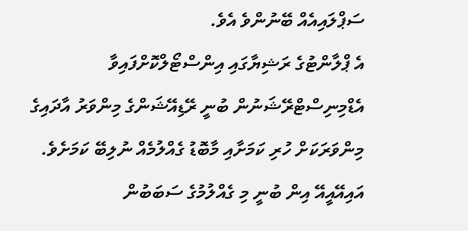ސަޕްލައިއެއް ބޭނުންވެ އެވެ.
އެ ޕްލާންޓުގެ ރަޝިޔާގައި އިންސްޓޯލްކޮށްފައިވާ އެޑްމިނިސްޓްރޭޝަނުން ބުނީ ރޭޑިއޭޝަންގެ މިންވަރު އާދައިގެ މިންވަރަކަށް ހުރި ކަމަށާއި މާބޮޑު ގެއްލުމެއް ނުލިބޭ ކަމަށެވެ.
އައިއޭއީއޭ އިން ބުނީ މި ގެއްލުމުގެ ސަބަބުން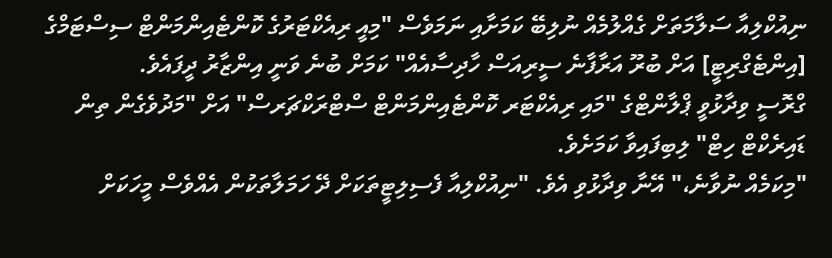ނިއުކްލިއާ ސަލާމަތަށް ގެއްލުމެއް ނުލިބޭ ކަމަށާއި ނަމަވެސް "މިއީ ރިއެކްޓަރުގެ ކޮންޓެއިންމަންޓް ސިސްޓަމްގެ [އިންޓެގްރިޓީ] އަށް ބުރޫ އަރާފާނެ ސީރިއަސް ހާދިސާއެއް" ކަމަށް ބުނެ ވަނީ އިންޒާރު ދީފައެވެ.
ގްރޮސީ ވިދާޅުވީ ޕްލާންޓްގެ "މައި ރިއެކްޓަރ ކޮންޓެއިންމަންޓް ސްޓްރަކްޗަރސް" އަށް "މަދުވެގެން ތިން ޑައިރެކްޓް ހިޓް" ލިބިފައިވާ ކަމަށެވެ.
"މިކަމެއް ނުވާނެ،" އޭނާ ވިދާޅުވި އެވެ. "ނިއުކްލިއާ ފެސިލިޓީތަކަށް ދޭ ހަމަލާތަކުން އެއްވެސް މީހަކަށް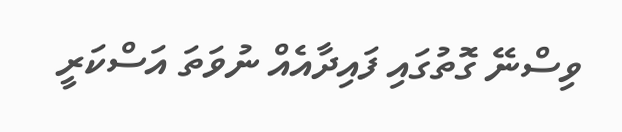ވިސްނޭ ގޮތުގައި ފައިދާއެއް ނުވަތަ އަސްކަރީ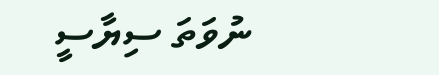ނުވަތަ ސިޔާސީ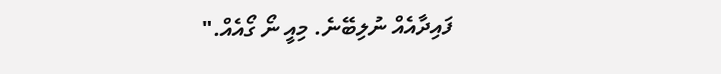ފައިދާއެއް ނުލިބޭނެ. މިއީ ނޯ ގޯއެއް."